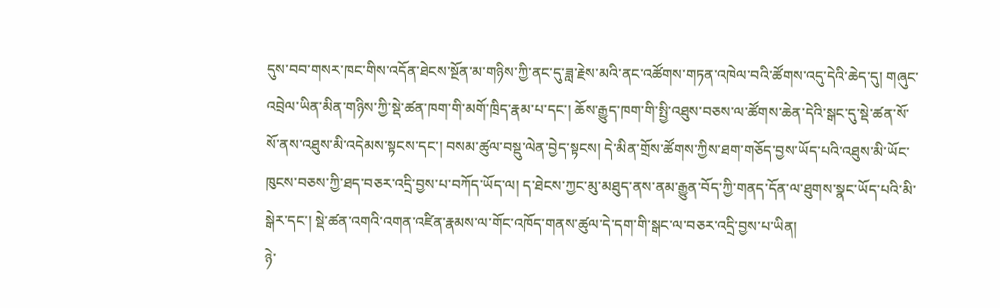དུས་བབ་གསར་ཁང་གིས་འདོན་ཐེངས་སྔོན་མ་གཉིས་ཀྱི་ནང་དུ་ཟླ་རྗེས་མའི་ནང་འཚོགས་གཏན་འཁེལ་བའི་ཚོགས་འདུ་དེའི་ཆེད་དུ། གཞུང་འབྲེལ་ཡིན་མིན་གཉིས་ཀྱི་སྡེ་ཚན་ཁག་གི་མགོ་ཁྲིད་རྣམ་པ་དང་། ཆོས་རྒྱུད་ཁག་གི་སྤྱི་འཐུས་བཅས་ལ་ཚོགས་ཆེན་དེའི་སྒང་དུ་སྡེ་ཚན་སོ་སོ་ནས་འཐུས་མི་འདེམས་སྟངས་དང་། བསམ་ཚུལ་བསྡུ་ལེན་བྱེད་སྟངས། དེ་མིན་གྲོས་ཚོགས་ཀྱིས་ཐག་གཅོད་བྱས་ཡོད་པའི་འཐུས་མི་ཡོང་ཁུངས་བཅས་ཀྱི་ཐད་བཅར་འདྲི་བྱས་པ་བཀོད་ཡོད་ལ། ད་ཐེངས་ཀྱང་མུ་མཐུད་ནས་ནམ་རྒྱུན་བོད་ཀྱི་གནད་དོན་ལ་ཐུགས་སྣང་ཡོད་པའི་མི་སྒེར་དང་། སྡེ་ཚན་འགའི་འགན་འཛིན་རྣམས་ལ་གོང་འཁོད་གནས་ཚུལ་དེ་དག་གི་སྒང་ལ་བཅར་འདྲི་བྱས་པ་ཡིན།
ཉེ་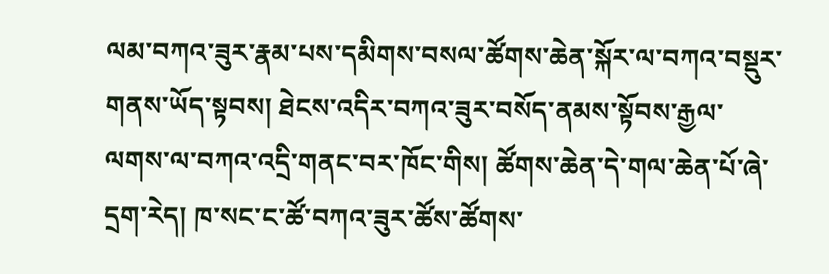ལམ་བཀའ་ཟུར་རྣམ་པས་དམིགས་བསལ་ཚོགས་ཆེན་སྐོར་ལ་བཀའ་བསྡུར་གནས་ཡོད་སྟབས། ཐེངས་འདིར་བཀའ་ཟུར་བསོད་ནམས་སྟོབས་རྒྱལ་ལགས་ལ་བཀའ་འདྲི་གནང་བར་ཁོང་གིས། ཚོགས་ཆེན་དེ་གལ་ཆེན་པོ་ཞེ་དྲག་རེད། ཁ་སང་ང་ཚོ་བཀའ་ཟུར་ཚོས་ཚོགས་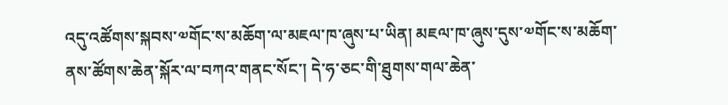འདུ་འཚོགས་སྐབས་༧གོང་ས་མཆོག་ལ་མཇལ་ཁ་ཞུས་པ་ཡིན། མཇལ་ཁ་ཞུས་དུས་༧གོང་ས་མཆོག་ནས་ཚོགས་ཆེན་སྐོར་ལ་བཀའ་གནང་སོང་། དེ་ཧ་ཅང་གི་ཐུགས་གལ་ཆེན་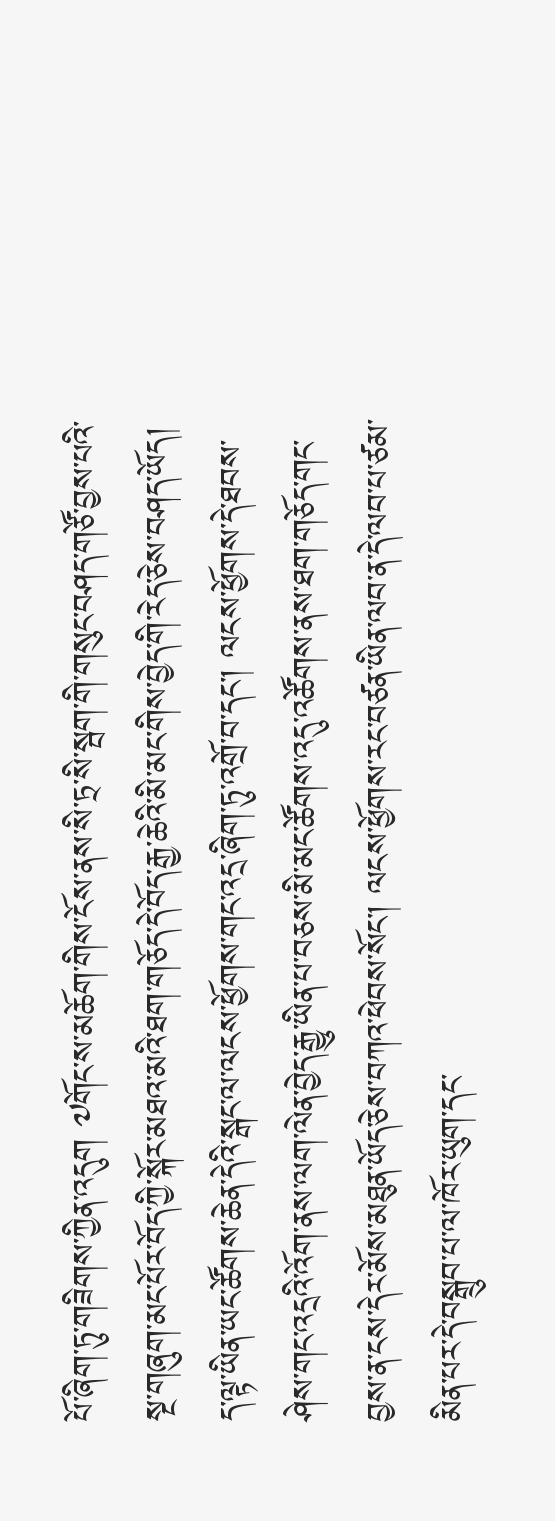པོ་ཞིག་ཏུ་གཟིགས་ཀྱིན་འདུག ༧གོང་ས་མཆོག་གིས་ངོས་ནས་སི་ཏྲ་སི་སྦག་གི་གསུང་བཤད་གཙོ་བྱས་པའི་སྔ་གཞུག་མང་པོར་བོད་ཀྱི་སྐོར་མཐའ་མའི་ཐག་གཅོད་དེ་བོད་རྒྱ་ཆེའི་མི་མང་གིས་བྱེད་གི་རེད་ཅེས་བཤད་ཡོད། ད་ལྟ་ཡིན་ཡང་ཚོགས་ཆེན་དེའི་སྒང་ལ་ལངས་ཕྱོགས་གང་འདྲ་ཞིག་ཏུ་འགྲོ་བ་དང་། ལངས་ཕྱོགས་དེ་ཐབས་ཤེས་གང་འདྲའི་འོག་ནས་ལག་ལེན་བྱེད་རྒྱུ་ཡིན་པ་བཅས་མི་མང་ཚོགས་འདུ་འཚོགས་ནས་ཐག་གཅོད་གང་བྱས་ན་ངས་དེར་མོས་མཐུན་ཡོད་ཅེས་བཀའ་ཕེབས་སོང་། ལངས་ཕྱོགས་རང་བཙན་ཡིན་ལབ་ན་དེ་ལབ་པ་ཙམ་མིན་པར་དེ་བསྒྲུབ་པ་ལ་ཁོར་ཡུག་དང་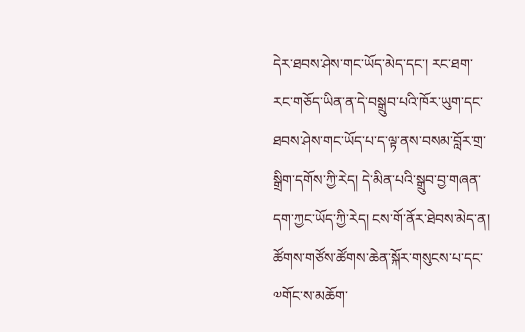དེར་ཐབས་ཤེས་གང་ཡོད་མེད་དང་། རང་ཐག་རང་གཅོད་ཡིན་ན་དེ་བསྒྲུབ་པའི་ཁོར་ཡུག་དང་ཐབས་ཤེས་གང་ཡོད་པ་ད་ལྟ་ནས་བསམ་བློར་གྲ་སྒྲིག་དགོས་ཀྱི་རེད། དེ་མིན་པའི་སྒྲུབ་བྱ་གཞན་དག་ཀྱང་ཡོད་ཀྱི་རེད། ངས་གོ་ནོར་ཐེབས་མེད་ན། ཚོགས་གཙོས་ཚོགས་ཆེན་སྐོར་གསུངས་པ་དང་༧གོང་ས་མཆོག་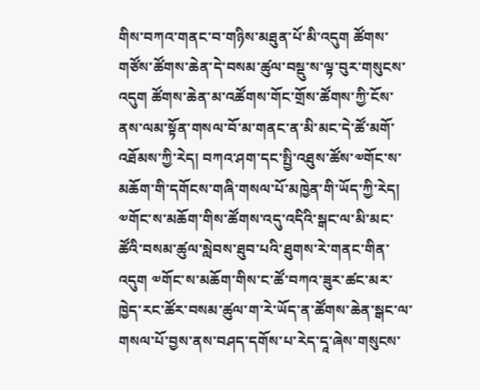གིས་བཀའ་གནང་བ་གཉིས་མཐུན་པོ་མི་འདུག ཚོགས་གཙོས་ཚོགས་ཆེན་དེ་བསམ་ཚུལ་བསྡུ་ས་ལྟ་བུར་གསུངས་འདུག ཚོགས་ཆེན་མ་འཚོགས་གོང་གྲོས་ཚོགས་ཀྱི་ངོས་ནས་ལམ་སྟོན་གསལ་བོ་མ་གནང་ན་མི་མང་དེ་ཚོ་མགོ་འཐོམས་ཀྱི་རེད། བཀའ་ཤག་དང་སྤྱི་འཐུས་ཚོས་༧གོང་ས་མཆོག་གི་དགོངས་གཞི་གསལ་པོ་མཁྱེན་གི་ཡོད་ཀྱི་རེད། ༧གོང་ས་མཆོག་གིས་ཚོགས་འདུ་འདིའི་སྒང་ལ་མི་མང་ཚོའི་བསམ་ཚུལ་སླེབས་ཐུབ་པའི་ཐུགས་རེ་གནང་གིན་འདུག ༧གོང་ས་མཆོག་གིས་ང་ཚོ་བཀའ་ཟུར་ཚང་མར་ཁྱེད་རང་ཚོར་བསམ་ཚུལ་ག་རེ་ཡོད་ན་ཚོགས་ཆེན་སྒང་ལ་གསལ་པོ་བྱས་ནས་བཤད་དགོས་པ་རེད་དཱ་ཞེས་གསུངས་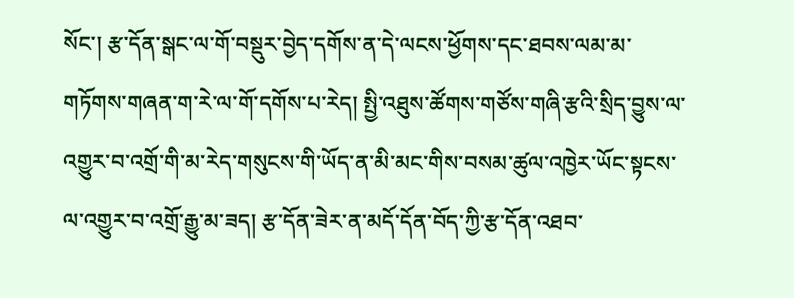སོང་། རྩ་དོན་སྒང་ལ་གོ་བསྡུར་བྱེད་དགོས་ན་དེ་ལངས་ཕྱོགས་དང་ཐབས་ལམ་མ་གཏོགས་གཞན་ག་རེ་ལ་གོ་དགོས་པ་རེད། སྤྱི་འཐུས་ཚོགས་གཙོས་གཞི་རྩའི་སྲིད་བྱུས་ལ་འགྱུར་བ་འགྲོ་གི་མ་རེད་གསུངས་གི་ཡོད་ན་མི་མང་གིས་བསམ་ཚུལ་འཁྱེར་ཡོང་སྟངས་ལ་འགྱུར་བ་འགྲོ་རྒྱུ་མ་ཟད། རྩ་དོན་ཟེར་ན་མདོ་དོན་བོད་ཀྱི་རྩ་དོན་འཐབ་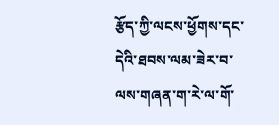རྩོད་ཀྱི་ལངས་ཕྱོགས་དང་དེའི་ཐབས་ལམ་ཟེར་བ་ལས་གཞན་ག་རེ་ལ་གོ་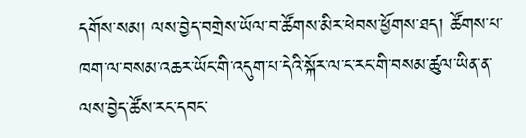དགོས་སམ། ལས་བྱེད་བགྲེས་ཡོལ་བ་ཚོགས་མིར་ཕེབས་ཕྱོགས་ཐད། ཚོགས་པ་ཁག་ལ་བསམ་འཆར་ཡོང་གི་འདུག་པ་དེའི་སྐོར་ལ་ང་རང་གི་བསམ་ཚུལ་ཡིན་ན་ལས་བྱེད་ཚོས་རང་དབང་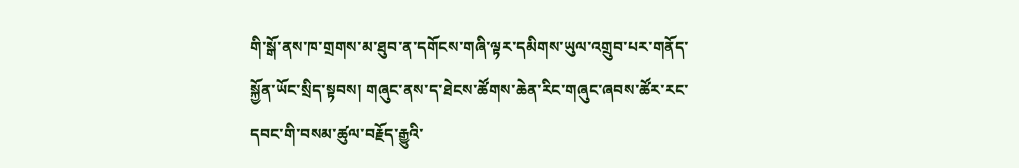གི་སྒོ་ནས་ཁ་གྲགས་མ་ཐུབ་ན་དགོངས་གཞི་ལྟར་དམིགས་ཡུལ་འགྲུབ་པར་གནོད་སྐྱོན་ཡོང་སྲིད་སྟབས། གཞུང་ནས་ད་ཐེངས་ཚོགས་ཆེན་རིང་གཞུང་ཞབས་ཚོར་རང་དབང་གི་བསམ་ཚུལ་བརྗོད་རྒྱུའི་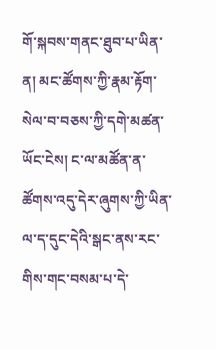གོ་སྐབས་གནང་ཐུབ་པ་ཡིན་ན། མང་ཚོགས་ཀྱི་རྣམ་རྟོག་སེལ་བ་བཅས་ཀྱི་དགེ་མཚན་ཡོང་ངེས། ང་ལ་མཚོན་ན་ཚོགས་འདུ་དེར་ཞུགས་ཀྱི་ཡིན་ལ་ད་དུང་དེའི་སྒང་ནས་རང་གིས་གང་བསམ་པ་དེ་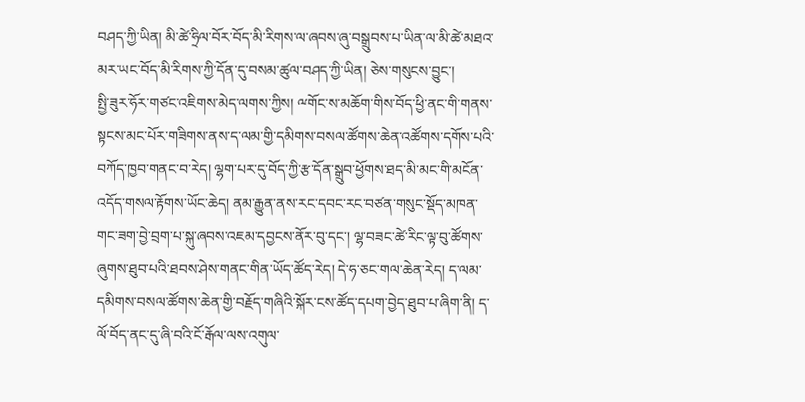བཤད་ཀྱི་ཡིན། མི་ཚེ་ཧྲིལ་བོར་བོད་མི་རིགས་ལ་ཞབས་ཞུ་བསྒྲུབས་པ་ཡིན་ལ་མི་ཚེ་མཐའ་མར་ཡང་བོད་མི་རིགས་ཀྱི་དོན་དུ་བསམ་ཚུལ་བཤད་ཀྱི་ཡིན། ཅེས་གསུངས་བྱུང་།
སྤྱི་ཟུར་ཧོར་གཙང་འཇིགས་མེད་ལགས་ཀྱིས། ྋགོང་ས་མཆོག་གིས་བོད་ཕྱི་ནང་གི་གནས་སྟངས་མང་པོར་གཟིགས་ནས་ད་ལམ་གྱི་དམིགས་བསལ་ཚོགས་ཆེན་འཚོགས་དགོས་པའི་བཀོད་ཁྱབ་གནང་བ་རེད། ལྷག་པར་དུ་བོད་ཀྱི་རྩ་དོན་སྒྲུབ་ཕྱོགས་ཐད་མི་མང་གི་མངོན་འདོད་གསལ་རྟོགས་ཡོང་ཆེད། ནམ་རྒྱུན་ནས་རང་དབང་རང་བཙན་གསུང་སྡོད་མཁན་གང་ཟག་བྱེ་བྲག་པ་སྐུ་ཞབས་འཇམ་དབྱངས་ནོར་བུ་དང་། ལྷ་བཟང་ཚེ་རིང་ལྟ་བུ་ཚོགས་ཞུགས་ཐུབ་པའི་ཐབས་ཤེས་གནང་གིན་ཡོད་ཚོད་རེད། དེ་ཧ་ཅང་གལ་ཆེན་རེད། ད་ལམ་དམིགས་བསལ་ཚོགས་ཆེན་གྱི་བརྗོད་གཞིའི་སྐོར་ངས་ཚོད་དཔག་བྱེད་ཐུབ་པ་ཞིག་ནི། ད་ལོ་བོད་ནང་དུ་ཞི་བའི་ངོ་རྒོལ་ལས་འགུལ་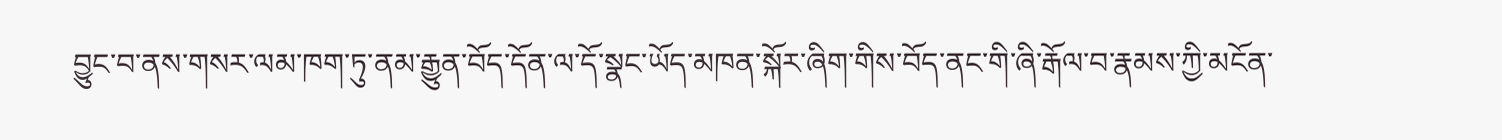བྱུང་བ་ནས་གསར་ལམ་ཁག་ཏུ་ནམ་རྒྱུན་བོད་དོན་ལ་དོ་སྣང་ཡོད་མཁན་སྐོར་ཞིག་གིས་བོད་ནང་གི་ཞི་རྒོལ་བ་རྣམས་ཀྱི་མངོན་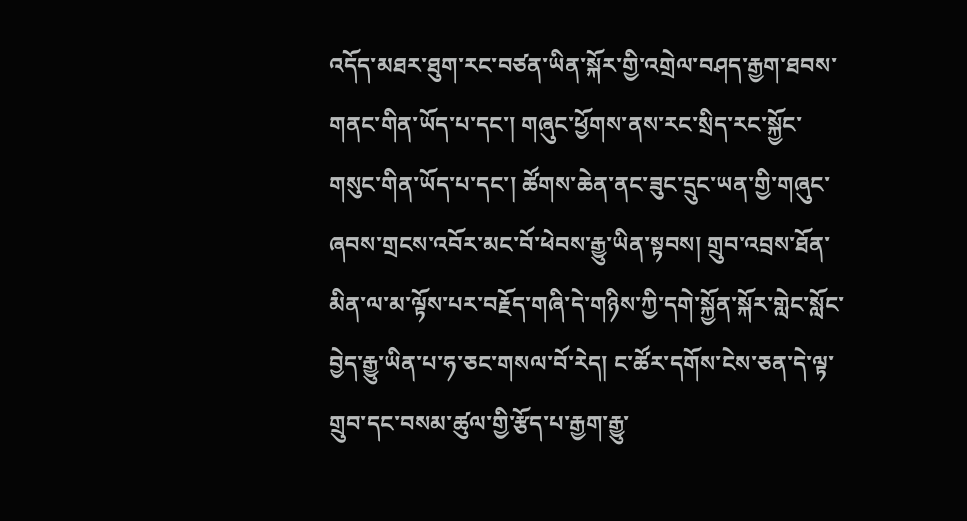འདོད་མཐར་ཐུག་རང་བཙན་ཡིན་སྐོར་གྱི་འགྲེལ་བཤད་རྒྱག་ཐབས་གནང་གིན་ཡོད་པ་དང་། གཞུང་ཕྱོགས་ནས་རང་སྲིད་རང་སྐྱོང་གསུང་གིན་ཡོད་པ་དང་། ཚོགས་ཆེན་ནང་ཟུང་དྲུང་ཡན་གྱི་གཞུང་ཞབས་གྲངས་འབོར་མང་བོ་ཕེབས་རྒྱུ་ཡིན་སྟབས། གྲུབ་འབྲས་ཐོན་མིན་ལ་མ་ལྟོས་པར་བརྗོད་གཞི་དེ་གཉིས་ཀྱི་དགེ་སྐྱོན་སྐོར་གླེང་སློང་བྱེད་རྒྱུ་ཡིན་པ་ཧ་ཅང་གསལ་བོ་རེད། ང་ཚོར་དགོས་ངེས་ཅན་དེ་ལྟ་གྲུབ་དང་བསམ་ཚུལ་གྱི་རྩོད་པ་རྒྱག་རྒྱུ་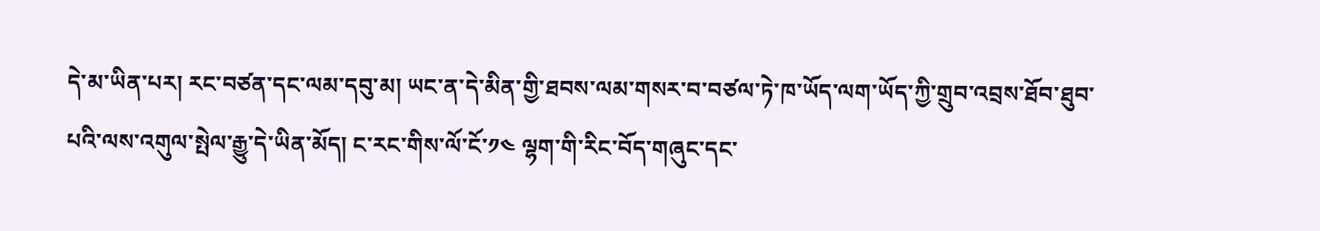དེ་མ་ཡིན་པར། རང་བཙན་དང་ལམ་དབུ་མ། ཡང་ན་དེ་མིན་གྱི་ཐབས་ལམ་གསར་བ་བཙལ་ཏེ་ཁ་ཡོད་ལག་ཡོད་ཀྱི་གྲུབ་འབྲས་ཐོབ་ཐུབ་པའི་ལས་འགུལ་སྤེལ་རྒྱུ་དེ་ཡིན་མོད། ང་རང་གིས་ལོ་ངོ་༡༤ ལྷག་གི་རིང་བོད་གཞུང་དང་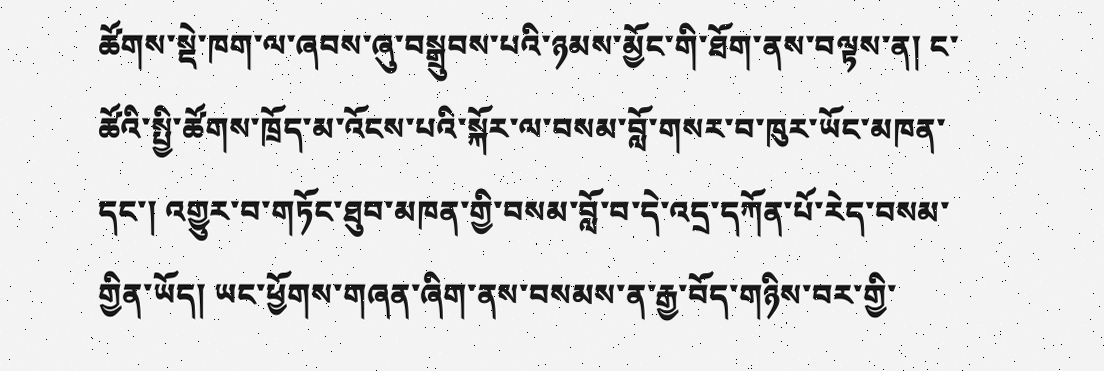ཚོགས་སྡེ་ཁག་ལ་ཞབས་ཞུ་བསྒྲུབས་པའི་ཉམས་མྱོང་གི་ཐོག་ནས་བལྟས་ན། ང་ཚོའི་སྤྱི་ཚོགས་ཁྲོད་མ་འོངས་པའི་སྐོར་ལ་བསམ་བློ་གསར་བ་ཁུར་ཡོང་མཁན་དང་། འགྱུར་བ་གཏོང་ཐུབ་མཁན་གྱི་བསམ་བློ་བ་དེ་འདྲ་དཀོན་པོ་རེད་བསམ་གྱིན་ཡོད། ཡང་ཕྱོགས་གཞན་ཞིག་ནས་བསམས་ན་རྒྱ་བོད་གཉིས་བར་གྱི་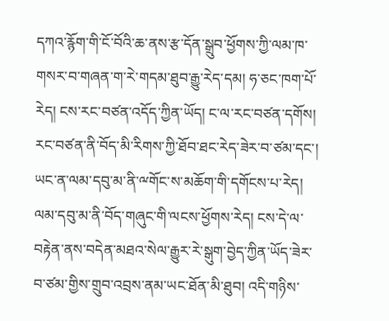དཀའ་རྙོག་གི་ངོ་བོའི་ཆ་ནས་རྩ་དོན་སྒྲུབ་ཕྱོགས་ཀྱི་ལམ་ཁ་གསར་བ་གཞན་ག་རེ་གདམ་ཐུབ་རྒྱུ་རེད་དམ། ཧ་ཅང་ཁག་པོ་རེད། ངས་རང་བཙན་འདོད་ཀྱིན་ཡོད། ང་ལ་རང་བཙན་དགོས། རང་བཙན་ནི་བོད་མི་རིགས་ཀྱི་ཐོབ་ཐང་རེད་ཟེར་བ་ཙམ་དང་། ཡང་ན་ལམ་དབུ་མ་ནི་ྋགོང་ས་མཆོག་གི་དགོངས་པ་རེད། ལམ་དབུ་མ་ནི་བོད་གཞུང་གི་ལངས་ཕྱོགས་རེད། ངས་དེ་ལ་བརྟེན་ནས་བདེན་མཐའ་སེལ་རྒྱུར་རེ་སྒུག་བྱེད་ཀྱིན་ཡོད་ཟེར་བ་ཙམ་གྱིས་གྲུབ་འབྲས་ནམ་ཡང་ཐོན་མི་ཐུབ། འདི་གཉིས་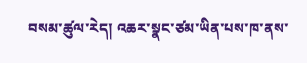བསམ་ཚུལ་རེད། འཆར་སྣང་ཙམ་ཡིན་པས་ཁ་ནས་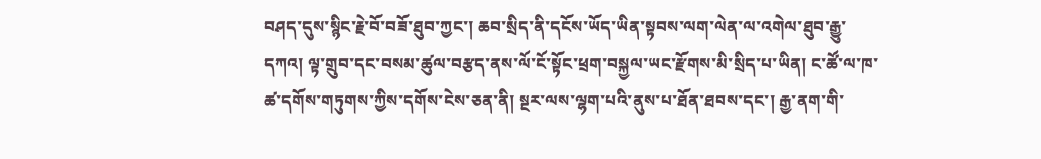བཤད་དུས་སྙིང་རྗེ་བོ་བཟོ་ཐུབ་ཀྱང་། ཆབ་སྲིད་ནི་དངོས་ཡོད་ཡིན་སྟབས་ལག་ལེན་ལ་འགེལ་ཐུབ་རྒྱུ་དཀའ། ལྟ་གྲུབ་དང་བསམ་ཚུལ་བརྩད་ནས་ལོ་ངོ་སྟོང་ཕྲག་བསྐྱལ་ཡང་རྫོགས་མི་སྲིད་པ་ཡིན། ང་ཚོ་ལ་ཁ་ཚ་དགོས་གཏུགས་ཀྱིས་དགོས་ངེས་ཅན་ནི། སྔར་ལས་ལྷག་པའི་ནུས་པ་ཐོན་ཐབས་དང་། རྒྱ་ནག་གི་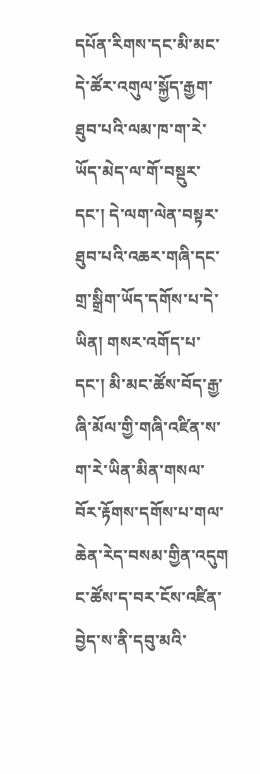དཔོན་རིགས་དང་མི་མང་དེ་ཚོར་འགུལ་སྐྱོད་རྒྱག་ཐུབ་པའི་ལམ་ཁ་ག་རེ་ཡོད་མེད་ལ་གོ་བསྡུར་དང་། དེ་ལག་ལེན་བསྟར་ཐུབ་པའི་འཆར་གཞི་དང་གྲ་སྒྲིག་ཡོད་དགོས་པ་དེ་ཡིན། གསར་འགོད་པ་དང་། མི་མང་ཚོས་བོད་རྒྱ་ཞི་མོལ་གྱི་གཞི་འཛིན་ས་ག་རེ་ཡིན་མིན་གསལ་བོར་རྟོགས་དགོས་པ་གལ་ཆེན་རེད་བསམ་གྱིན་འདུག ང་ཚོས་ད་བར་ངོས་འཛིན་བྱེད་ས་ནི་དབུ་མའི་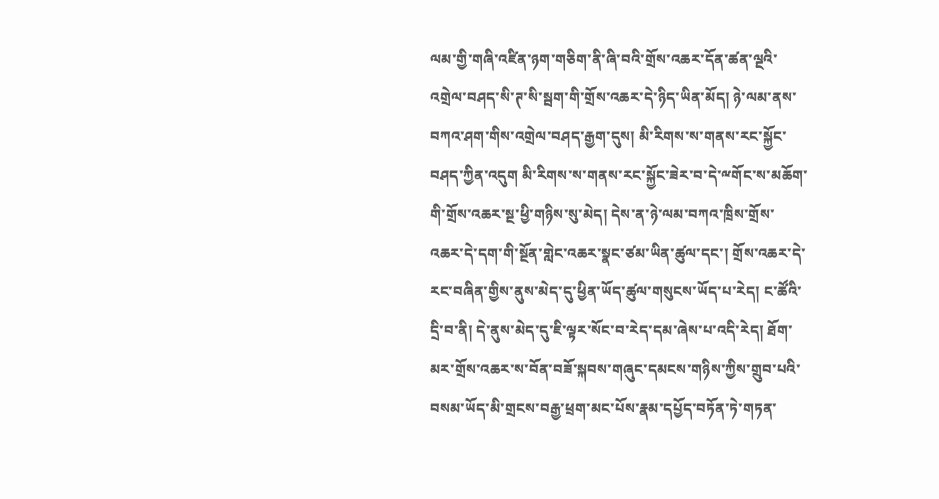ལམ་གྱི་གཞི་འཛིན་ཉག་གཅིག་ནི་ཞི་བའི་གྲོས་འཆར་དོན་ཚན་ལྔའི་འགྲེལ་བཤད་སི་ཊ་སི་སྦག་གི་གྲོས་འཆར་དེ་ཉིད་ཡིན་མོད། ཉེ་ལམ་ནས་བཀའ་ཤག་གིས་འགྲེལ་བཤད་རྒྱག་དུས། མི་རིགས་ས་གནས་རང་སྐྱོང་བཤད་ཀྱིན་འདུག མི་རིགས་ས་གནས་རང་སྐྱོང་ཟེར་བ་དེ་ྋགོང་ས་མཆོག་གི་གྲོས་འཆར་སྔ་ཕྱི་གཉིས་སུ་མེད། དེས་ན་ཉེ་ལམ་བཀའ་ཁྲིས་གྲོས་འཆར་དེ་དག་གི་སྔོན་གླེང་འཆར་སྣང་ཙམ་ཡིན་ཚུལ་དང་། གྲོས་འཆར་དེ་རང་བཞིན་གྱིས་ནུས་མེད་དུ་ཕྱིན་ཡོད་ཚུལ་གསུངས་ཡོད་པ་རེད། ང་ཚོའི་དྲི་བ་ནི། དེ་ནུས་མེད་དུ་ཇི་ལྟར་སོང་བ་རེད་དམ་ཞེས་པ་འདི་རེད། ཐོག་མར་གྲོས་འཆར་ས་བོན་བཟོ་སྐབས་གཞུང་དམངས་གཉིས་ཀྱིས་གྲུབ་པའི་བསམ་ཡོད་མི་གྲངས་བརྒྱ་ཕྲག་མང་པོས་རྣམ་དཔྱོད་བཏོན་ཏེ་གཏན་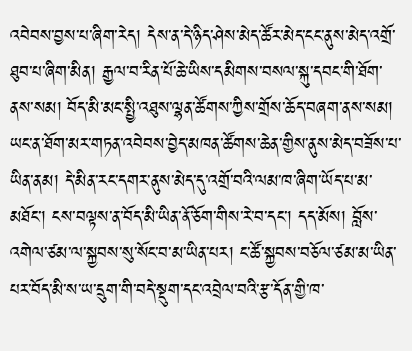འབེབས་བྱས་པ་ཞིག་རེད། དེས་ན་དེ་ཉིད་ཤེས་མེད་ཚོར་མེད་ངང་ནུས་མེད་འགྲོ་ཐུབ་པ་ཞིག་མིན། རྒྱལ་བ་རིན་པོ་ཆེ་ཡིས་དམིགས་བསལ་སྐུ་དབང་གི་ཐོག་ནས་སམ། བོད་མི་མང་སྤྱི་འཐུས་ལྷན་ཚོགས་ཀྱིས་གྲོས་ཆོད་བཞག་ནས་སམ། ཡང་ན་ཐོག་མར་གཏན་འབེབས་བྱེད་མཁན་ཚོགས་ཆེན་གྱིས་ནུས་མེད་བཟོས་པ་ཡིན་ནམ། དེ་མིན་རང་དགར་ནུས་མེད་དུ་འགྲོ་བའི་ལམ་ཁ་ཞིག་ཡོད་པ་མ་མཐོང་། ངས་བལྟས་ན་བོད་མི་ཡིན་ནོ་ཅོག་གིས་རེ་བ་དང་། དད་མོས། བློས་འགེལ་ཙམ་ལ་སྐྱབས་སུ་སོང་བ་མ་ཡིན་པར། ང་ཚོ་སྐྱབས་བཅོལ་ཙམ་མ་ཡིན་པར་བོད་མི་ས་ཡ་དྲུག་གི་བདེ་སྡུག་དང་འབྲེལ་བའི་རྩ་དོན་གྱི་ཁ་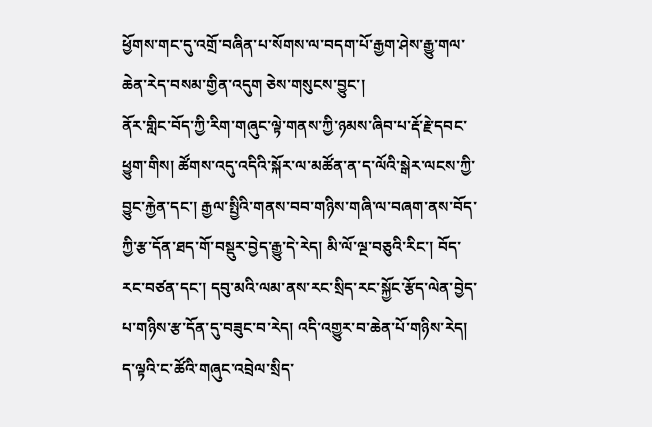ཕྱོགས་གང་དུ་འགྲོ་བཞིན་པ་སོགས་ལ་བདག་པོ་རྒྱག་ཤེས་རྒྱུ་གལ་ཆེན་རེད་བསམ་གྱིན་འདུག ཅེས་གསུངས་བྱུང་།
ནོར་གླིང་བོད་ཀྱི་རིག་གཞུང་ལྟེ་གནས་ཀྱི་ཉམས་ཞིབ་པ་རྡོ་རྗེ་དབང་ཕྱུག་གིས། ཚོགས་འདུ་འདིའི་སྐོར་ལ་མཚོན་ན་ད་ལོའི་སྒེར་ལངས་ཀྱི་བྱུང་རྐྱེན་དང་། རྒྱལ་སྤྱིའི་གནས་བབ་གཉིས་གཞི་ལ་བཞག་ནས་བོད་ཀྱི་རྩ་དོན་ཐད་གོ་བསྡུར་བྱེད་རྒྱུ་དེ་རེད། མི་ལོ་ལྔ་བཅུའི་རིང་། བོད་རང་བཙན་དང་། དབུ་མའི་ལམ་ནས་རང་སྲིད་རང་སྐྱོང་རྩོད་ལེན་བྱེད་པ་གཉིས་རྩ་དོན་དུ་བཟུང་བ་རེད། འདི་འགྱུར་བ་ཆེན་པོ་གཉིས་རེད། ད་ལྟའི་ང་ཚོའི་གཞུང་འབྲེལ་སྲིད་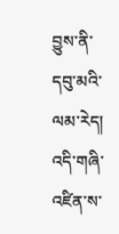བྱུས་ནི་དབུ་མའི་ལམ་རེད། འདི་གཞི་འཛིན་ས་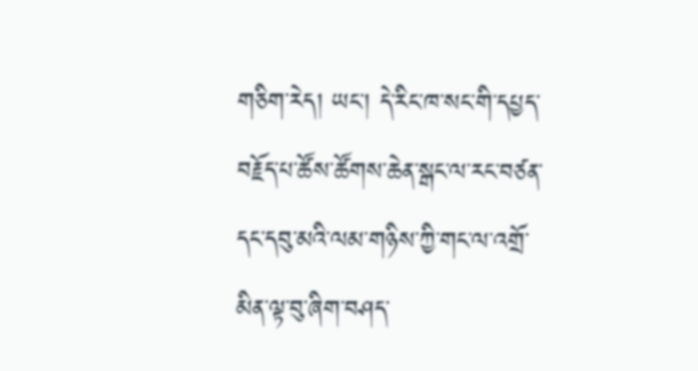གཅིག་རེད། ཡང་། དེ་རིང་ཁ་སང་གི་དཔྱད་བརྗོད་པ་ཚོས་ཚོགས་ཆེན་སྒང་ལ་རང་བཙན་དང་དབུ་མའི་ལམ་གཉིས་ཀྱི་གང་ལ་འགྲོ་མིན་ལྟ་བུ་ཞིག་བཤད་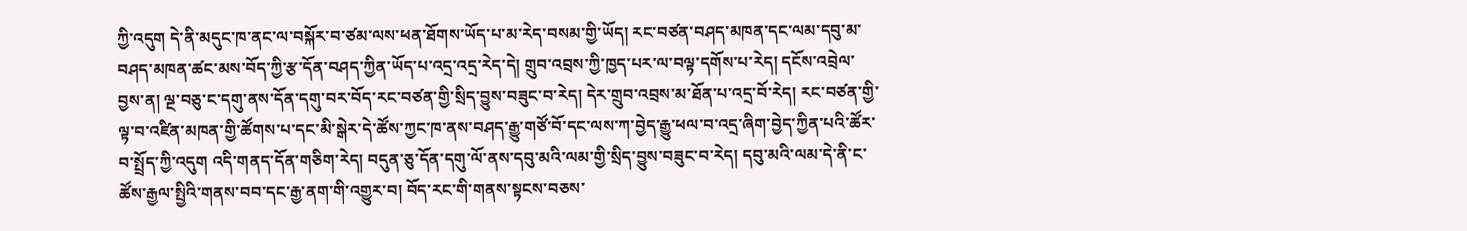ཀྱི་འདུག དེ་ནི་མདུང་ཁ་ནང་ལ་བསྐོར་བ་ཙམ་ལས་ཕན་ཐོགས་ཡོད་པ་མ་རེད་བསམ་གྱི་ཡོད། རང་བཙན་བཤད་མཁན་དང་ལམ་དབུ་མ་བཤད་མཁན་ཚང་མས་བོད་ཀྱི་རྩ་དོན་བཤད་ཀྱིན་ཡོད་པ་འདྲ་འདྲ་རེད་དེ། གྲུབ་འབྲས་ཀྱི་ཁྱད་པར་ལ་བལྟ་དགོས་པ་རེད། དངོས་འབྲེལ་བྱས་ན། ལྔ་བཅུ་ང་དགུ་ནས་དོན་དགུ་བར་བོད་རང་བཙན་གྱི་སྲིད་བྱུས་བཟུང་བ་རེད། དེར་གྲུབ་འབྲས་མ་ཐོན་པ་འདྲ་བོ་རེད། རང་བཙན་གྱི་ལྟ་བ་འཛིན་མཁན་གྱི་ཚོགས་པ་དང་མི་སྒེར་དེ་ཚོས་ཀྱང་ཁ་ནས་བཤད་རྒྱུ་གཙོ་བོ་དང་ལས་ཀ་བྱེད་རྒྱུ་ཕལ་བ་འདྲ་ཞིག་བྱེད་ཀྱིན་པའི་ཚོར་བ་སྤྲོད་ཀྱི་འདུག འདི་གནད་དོན་གཅིག་རེད། བདུན་ཅུ་དོན་དགུ་ལོ་ནས་དབུ་མའི་ལམ་གྱི་སྲིད་བྱུས་བཟུང་བ་རེད། དབུ་མའི་ལམ་དེ་ནི་ང་ཚོས་རྒྱལ་སྤྱིའི་གནས་བབ་དང་རྒྱ་ནག་གི་འགྱུར་བ། བོད་རང་གི་གནས་སྟངས་བཅས་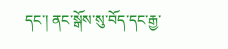དང་། ནང་སྒོས་སུ་བོད་དང་རྒྱ་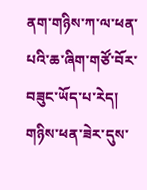ནག་གཉིས་ཀ་ལ་ཕན་པའི་ཆ་ཞིག་གཙོ་བོར་བཟུང་ཡོད་པ་རེད། གཉིས་ཕན་ཟེར་དུས་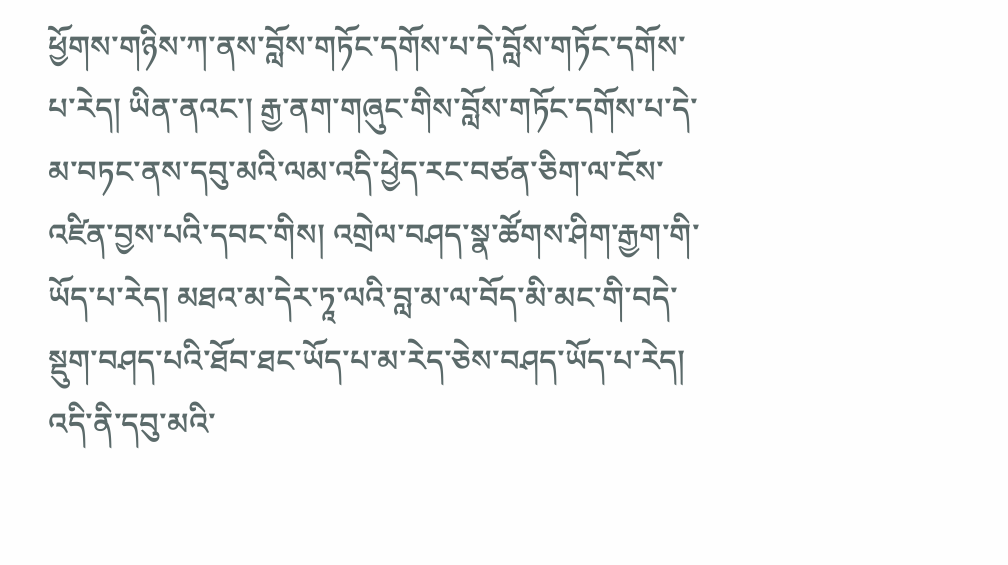ཕྱོགས་གཉིས་ཀ་ནས་བློས་གཏོང་དགོས་པ་དེ་བློས་གཏོང་དགོས་པ་རེད། ཡིན་ནའང་། རྒྱ་ནག་གཞུང་གིས་བློས་གཏོང་དགོས་པ་དེ་མ་བཏང་ནས་དབུ་མའི་ལམ་འདི་ཕྱེད་རང་བཙན་ཅིག་ལ་ངོས་འཛིན་བྱས་པའི་དབང་གིས། འགྲེལ་བཤད་སྣ་ཚོགས་ཤིག་རྒྱག་གི་ཡོད་པ་རེད། མཐའ་མ་དེར་ཏཱ་ལའི་བླ་མ་ལ་བོད་མི་མང་གི་བདེ་སྡུག་བཤད་པའི་ཐོབ་ཐང་ཡོད་པ་མ་རེད་ཅེས་བཤད་ཡོད་པ་རེད། འདི་ནི་དབུ་མའི་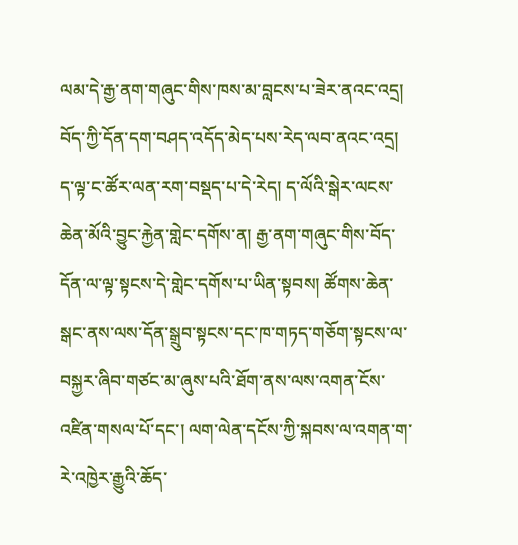ལམ་དེ་རྒྱ་ནག་གཞུང་གིས་ཁས་མ་བླངས་པ་ཟེར་ནའང་འདྲ། བོད་ཀྱི་དོན་དག་བཤད་འདོད་མེད་པས་རེད་ལབ་ནའང་འདྲ། ད་ལྟ་ང་ཚོར་ལན་རག་བསྡད་པ་དེ་རེད། ད་ལོའི་སྒེར་ལངས་ཆེན་མོའི་བྱུང་རྐྱེན་གླེང་དགོས་ན། རྒྱ་ནག་གཞུང་གིས་བོད་དོན་ལ་ལྟ་སྟངས་དེ་གླེང་དགོས་པ་ཡིན་སྟབས། ཚོགས་ཆེན་སྒང་ནས་ལས་དོན་སྒྲུབ་སྟངས་དང་ཁ་གཏད་གཅོག་སྟངས་ལ་བསྐྱར་ཞིབ་གཙང་མ་ཞུས་པའི་ཐོག་ནས་ལས་འགན་ངོས་འཛིན་གསལ་པོ་དང་། ལག་ལེན་དངོས་ཀྱི་སྐབས་ལ་འགན་ག་རེ་འཁྱེར་རྒྱུའི་ཆོད་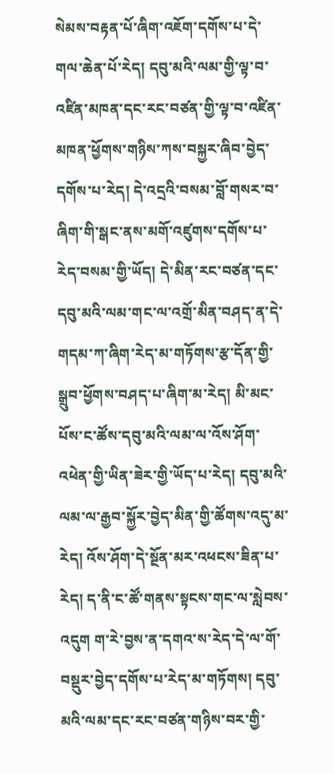སེམས་བརྟན་པོ་ཞིག་འཇོག་དགོས་པ་དེ་གལ་ཆེན་པོ་རེད། དབུ་མའི་ལམ་གྱི་ལྟ་བ་འཛིན་མཁན་དང་རང་བཙན་གྱི་ལྟ་བ་འཛིན་མཁན་ཕྱོགས་གཉིས་ཀས་བསྐྱར་ཞིབ་བྱེད་དགོས་པ་རེད། དེ་འདྲའི་བསམ་བློ་གསར་བ་ཞིག་གི་སྒང་ནས་མགོ་འཛུགས་དགོས་པ་རེད་བསམ་གྱི་ཡོད། དེ་མིན་རང་བཙན་དང་དབུ་མའི་ལམ་གང་ལ་འགྲོ་མིན་བཤད་ན་དེ་གདམ་ཀ་ཞིག་རེད་མ་གཏོགས་རྩ་དོན་གྱི་སྒྲུབ་ཕྱོགས་བཤད་པ་ཞིག་མ་རེད། མི་མང་པོས་ང་ཚོས་དབུ་མའི་ལམ་ལ་འོས་ཤོག་འཕེན་གྱི་ཡིན་ཟེར་གྱི་ཡོད་པ་རེད། དབུ་མའི་ལམ་ལ་རྒྱབ་སྐྱོར་བྱེད་མིན་གྱི་ཚོགས་འདུ་མ་རེད། འོས་ཤོག་དེ་སྔོན་མར་འཕངས་ཟིན་པ་རེད། ད་ནི་ང་ཚོ་གནས་སྟངས་གང་ལ་སླེབས་འདུག ག་རེ་བྱས་ན་དགའ་ས་རེད་དེ་ལ་གོ་བསྡུར་བྱེད་དགོས་པ་རེད་མ་གཏོགས། དབུ་མའི་ལམ་དང་རང་བཙན་གཉིས་བར་གྱི་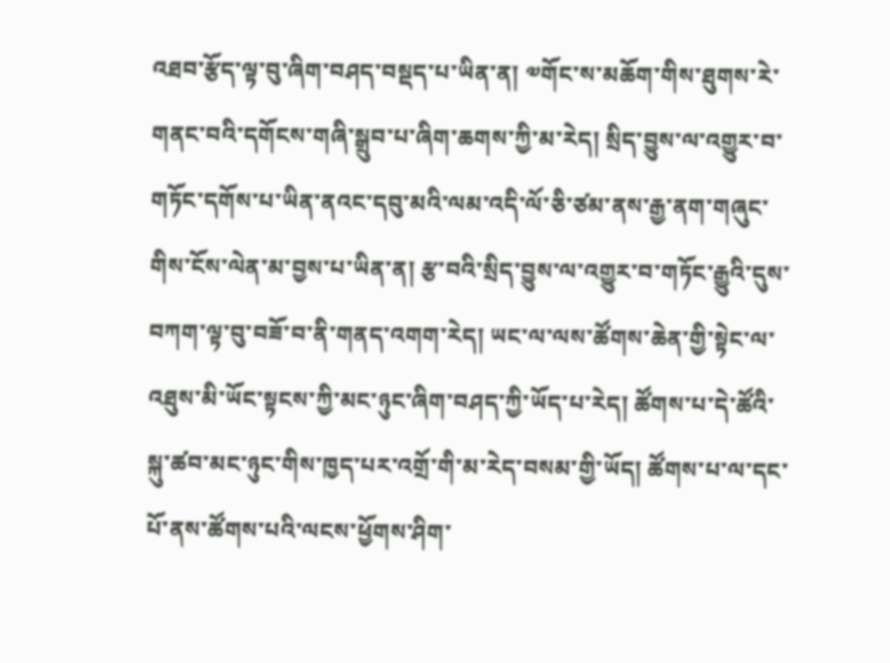འཐབ་རྩོད་ལྟ་བུ་ཞིག་བཤད་བསྡད་པ་ཡིན་ན། ༧གོང་ས་མཆོག་གིས་ཐུགས་རེ་གནང་བའི་དགོངས་གཞི་སྒྲུབ་པ་ཞིག་ཆགས་ཀྱི་མ་རེད། སྲིད་བྱུས་ལ་འགྱུར་བ་གཏོང་དགོས་པ་ཡིན་ནའང་དབུ་མའི་ལམ་འདི་ལོ་ཅི་ཙམ་ནས་རྒྱ་ནག་གཞུང་གིས་ངོས་ལེན་མ་བྱས་པ་ཡིན་ན། རྩ་བའི་སྲིད་བྱུས་ལ་འགྱུར་བ་གཏོང་རྒྱུའི་དུས་བཀག་ལྟ་བུ་བཟོ་བ་ནི་གནད་འགག་རེད། ཡང་ལ་ལས་ཚོགས་ཆེན་གྱི་སྟེང་ལ་འཐུས་མི་ཡོང་སྟངས་ཀྱི་མང་ཉུང་ཞིག་བཤད་ཀྱི་ཡོད་པ་རེད། ཚོགས་པ་དེ་ཚོའི་སྐུ་ཚབ་མང་ཉུང་གིས་ཁྱད་པར་འགྲོ་གི་མ་རེད་བསམ་གྱི་ཡོད། ཚོགས་པ་ལ་དང་པོ་ནས་ཚོགས་པའི་ལངས་ཕྱོགས་ཤིག་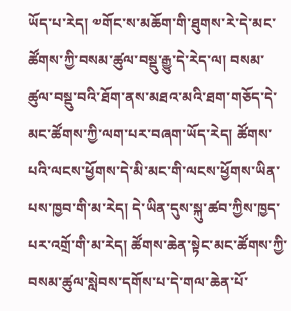ཡོད་པ་རེད། ༧གོང་ས་མཆོག་གི་ཐུགས་རེ་དེ་མང་ཚོགས་ཀྱི་བསམ་ཚུལ་བསྡུ་རྒྱུ་དེ་རེད་ལ། བསམ་ཚུལ་བསྡུ་བའི་ཐོག་ནས་མཐའ་མའི་ཐག་གཅོད་དེ་མང་ཚོགས་ཀྱི་ལག་པར་བཞག་ཡོད་རེད། ཚོགས་པའི་ལངས་ཕྱོགས་དེ་མི་མང་གི་ལངས་ཕྱོགས་ཡིན་པས་ཁྱབ་གི་མ་རེད། དེ་ཡིན་དུས་སྐུ་ཚབ་ཀྱིས་ཁྱད་པར་འགྲོ་གི་མ་རེད། ཚོགས་ཆེན་སྟེང་མང་ཚོགས་ཀྱི་བསམ་ཚུལ་སླེབས་དགོས་པ་དེ་གལ་ཆེན་པོ་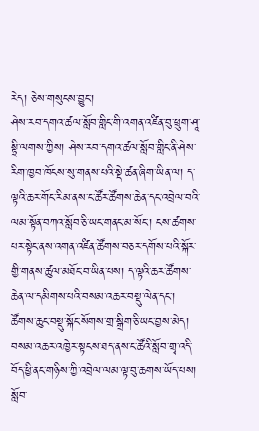རེད། ཅེས་གསུངས་བྱུང་།
ཤེས་རབ་དགའ་ཚལ་སློབ་གླིང་གི་འགན་འཛིན་བུ་ཕྲུག་ཤཱ་སྟྲི་ལགས་ཀྱིས། ཤེས་རབ་དགའ་ཚལ་སློབ་གླིང་ནི་ཤེས་རིག་ཁྱབ་ཁོངས་སུ་གནས་པའི་སྡེ་ཚན་ཞིག་ཡིན་ལ། ད་ལྟའི་ཆར་གོང་རིམ་ནས་ང་ཚོར་ཚོགས་ཆེན་དང་འབྲེལ་བའི་ལམ་སྟོན་བཀའ་སློབ་ཅི་ཡང་གནང་མ་སོང་། ངས་ཚགས་པར་སྟེང་ནས་འགན་འཛིན་ཚོགས་བཅར་དགོས་པའི་སྐོར་གྱི་གནས་ཚུལ་མཐོང་བ་ཡིན་པས། ད་ལྟའི་ཆར་ཚོགས་ཆེན་ལ་དམིགས་པའི་བསམ་འཆར་བསྡུ་ལེན་དང་། ཚོགས་ཆུང་བསྡུ་སྐོང་སོགས་གྲ་སྒྲིག་ཅི་ཡང་བྱས་མེད། བསམ་འཆར་འཁྱེར་སྟངས་ཐད་ནས་ང་ཚོའི་སློབ་གྲྭ་འདི་བོད་ཕྱི་ནང་གཉིས་ཀྱི་འབྲེལ་ལམ་ལྟ་བུ་ཆགས་ཡོད་པས། སློབ་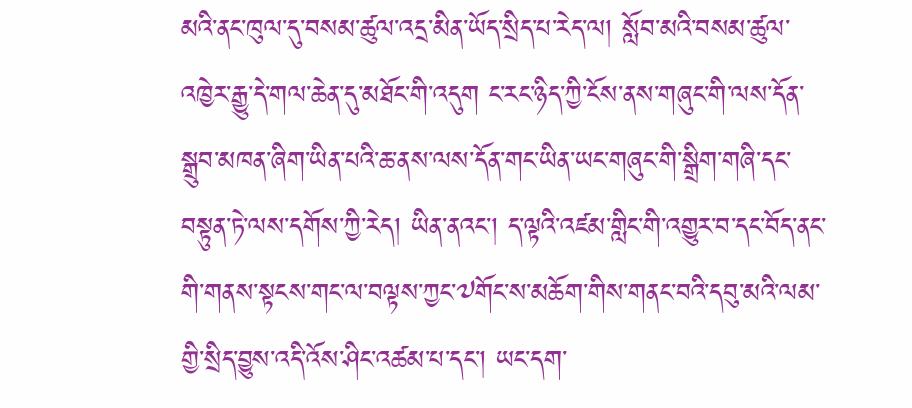མའི་ནང་ཁུལ་དུ་བསམ་ཚུལ་འདྲ་མིན་ཡོད་སྲིད་པ་རེད་ལ། སློབ་མའི་བསམ་ཚུལ་འཁྱེར་རྒྱུ་དེ་གལ་ཆེན་དུ་མཐོང་གི་འདུག ང་རང་ཉིད་ཀྱི་ངོས་ནས་གཞུང་གི་ལས་དོན་སྒྲུབ་མཁན་ཞིག་ཡིན་པའི་ཆ་ནས་ལས་དོན་གང་ཡིན་ཡང་གཞུང་གི་སྒྲིག་གཞི་དང་བསྟུན་ཏེ་ལས་དགོས་ཀྱི་རེད། ཡིན་ནའང་། ད་ལྟའི་འཛམ་གླིང་གི་འགྱུར་བ་དང་བོད་ནང་གི་གནས་སྟངས་གང་ལ་བལྟས་ཀྱང་༧གོང་ས་མཆོག་གིས་གནང་བའི་དབུ་མའི་ལམ་གྱི་སྲིད་བྱུས་འདི་འོས་ཤིང་འཚམ་པ་དང་། ཡང་དག་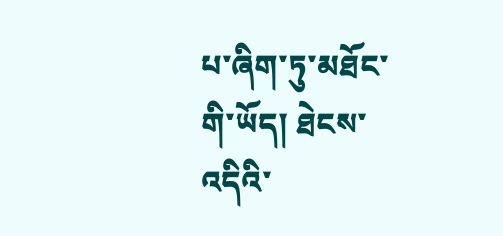པ་ཞིག་ཏུ་མཐོང་གི་ཡོད། ཐེངས་འདིའི་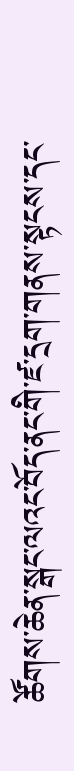ཚོགས་ཆེན་སྒང་ལའང་བོད་ནང་གི་ཛ་དྲག་གནས་སྟངས་དང་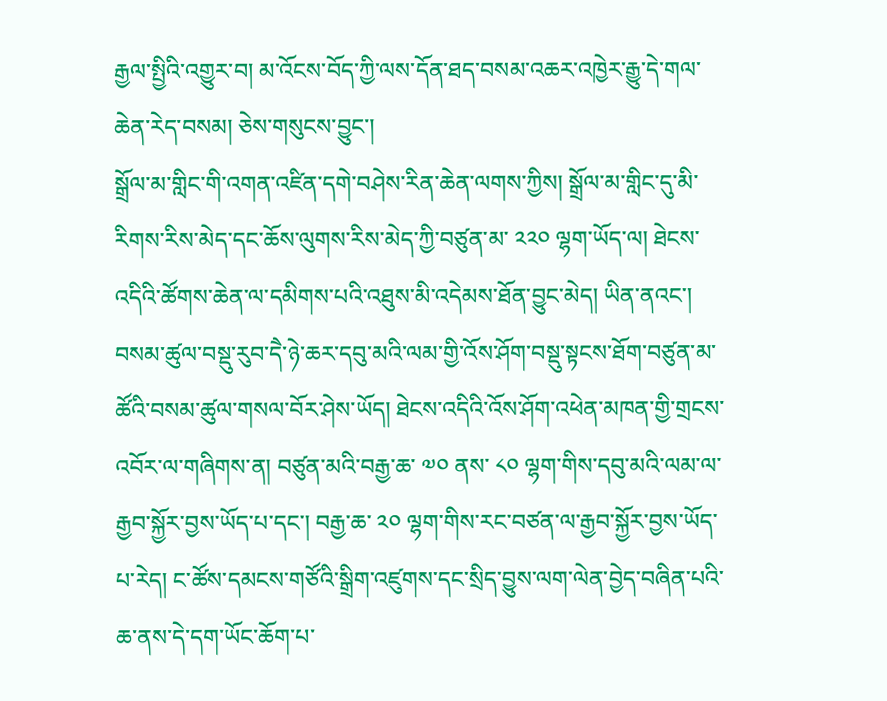རྒྱལ་སྤྱིའི་འགྱུར་བ། མ་འོངས་བོད་ཀྱི་ལས་དོན་ཐད་བསམ་འཆར་འཁྱེར་རྒྱུ་དེ་གལ་ཆེན་རེད་བསམ། ཅེས་གསུངས་བྱུང་།
སྒྲོལ་མ་གླིང་གི་འགན་འཛིན་དགེ་བཤེས་རིན་ཆེན་ལགས་ཀྱིས། སྒྲོལ་མ་གླིང་དུ་མི་རིགས་རིས་མེད་དང་ཆོས་ལུགས་རིས་མེད་ཀྱི་བཙུན་མ་ ༢༢༠ ལྷག་ཡོད་ལ། ཐེངས་འདིའི་ཚོགས་ཆེན་ལ་དམིགས་པའི་འཐུས་མི་འདེམས་ཐོན་བྱུང་མེད། ཡིན་ནའང་། བསམ་ཚུལ་བསྡུ་རུབ་དཻ་ཉེ་ཆར་དབུ་མའི་ལམ་གྱི་འོས་ཤོག་བསྡུ་སྟངས་ཐོག་བཙུན་མ་ཚོའི་བསམ་ཚུལ་གསལ་བོར་ཤེས་ཡོད། ཐེངས་འདིའི་འོས་ཤོག་འཕེན་མཁན་གྱི་གྲངས་འབོར་ལ་གཞིགས་ན། བཙུན་མའི་བརྒྱ་ཆ་ ༧༠ ནས་ ༨༠ ལྷག་གིས་དབུ་མའི་ལམ་ལ་རྒྱབ་སྐྱོར་བྱས་ཡོད་པ་དང་། བརྒྱ་ཆ་ ༢༠ ལྷག་གིས་རང་བཙན་ལ་རྒྱབ་སྐྱོར་བྱས་ཡོད་པ་རེད། ང་ཚོས་དམངས་གཙོའི་སྒྲིག་འཛུགས་དང་སྲིད་བྱུས་ལག་ལེན་བྱེད་བཞིན་པའི་ཆ་ནས་དེ་དག་ཡོང་ཆོག་པ་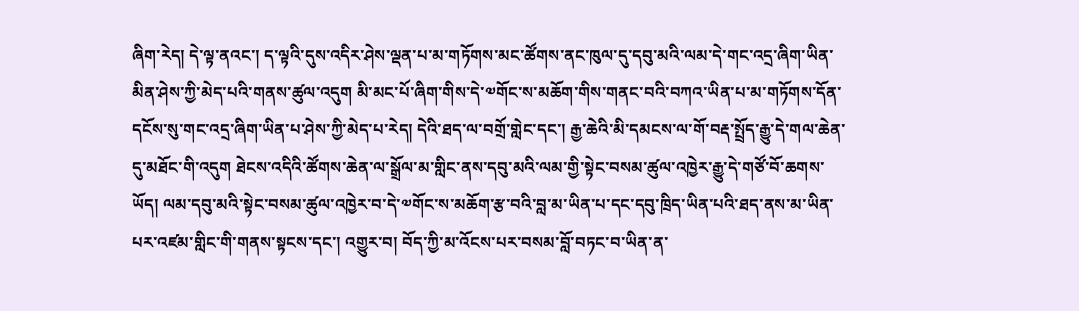ཞིག་རེད། དེ་ལྟ་ནའང་། ད་ལྟའི་དུས་འདིར་ཤེས་ལྡན་པ་མ་གཏོགས་མང་ཚོགས་ནང་ཁུལ་དུ་དབུ་མའི་ལམ་དེ་གང་འདྲ་ཞིག་ཡིན་མིན་ཤེས་ཀྱི་མེད་པའི་གནས་ཚུལ་འདུག མི་མང་པོ་ཞིག་གིས་དེ་༧གོང་ས་མཆོག་གིས་གནང་བའི་བཀའ་ཡིན་པ་མ་གཏོགས་དོན་དངོས་སུ་གང་འདྲ་ཞིག་ཡིན་པ་ཤེས་ཀྱི་མེད་པ་རེད། དེའི་ཐད་ལ་བགྲོ་གླེང་དང་། རྒྱ་ཆེའི་མི་དམངས་ལ་གོ་བརྡ་སྤྲོད་རྒྱུ་དེ་གལ་ཆེན་དུ་མཐོང་གི་འདུག ཐེངས་འདིའི་ཚོགས་ཆེན་ལ་སྒྲོལ་མ་གླིང་ནས་དབུ་མའི་ལམ་གྱི་སྟེང་བསམ་ཚུལ་འཁྱེར་རྒྱུ་དེ་གཙོ་བོ་ཆགས་ཡོད། ལམ་དབུ་མའི་སྟེང་བསམ་ཚུལ་འཁྱེར་བ་དེ་༧གོང་ས་མཆོག་རྩ་བའི་བླ་མ་ཡིན་པ་དང་དབུ་ཁྲིད་ཡིན་པའི་ཐད་ནས་མ་ཡིན་པར་འཛམ་གླིང་གི་གནས་སྟངས་དང་། འགྱུར་བ། བོད་ཀྱི་མ་འོངས་པར་བསམ་བློ་བཏང་བ་ཡིན་ན་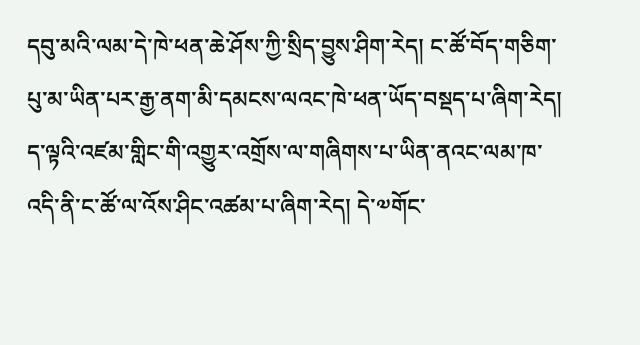དབུ་མའི་ལམ་དེ་ཁེ་ཕན་ཆེ་ཤོས་ཀྱི་སྲིད་བྱུས་ཤིག་རེད། ང་ཚོ་བོད་གཅིག་པུ་མ་ཡིན་པར་རྒྱ་ནག་མི་དམངས་ལའང་ཁེ་ཕན་ཡོད་བསྡད་པ་ཞིག་རེད། ད་ལྟའི་འཛམ་གླིང་གི་འགྱུར་འགྲོས་ལ་གཞིགས་པ་ཡིན་ནའང་ལམ་ཁ་འདི་ནི་ང་ཚོ་ལ་འོས་ཤིང་འཚམ་པ་ཞིག་རེད། དེ་༧གོང་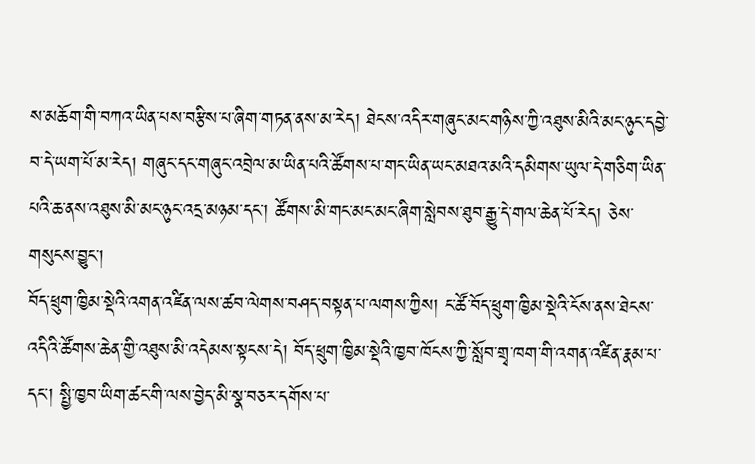ས་མཆོག་གི་བཀའ་ཡིན་པས་བརྩིས་པ་ཞིག་གཏན་ནས་མ་རེད། ཐེངས་འདིར་གཞུང་མང་གཉིས་ཀྱི་འཐུས་མིའི་མང་ཉུང་དབྱེ་བ་དེ་ཡག་པོ་མ་རེད། གཞུང་དང་གཞུང་འབྲེལ་མ་ཡིན་པའི་ཚོགས་པ་གང་ཡིན་ཡང་མཐའ་མའི་དམིགས་ཡུལ་དེ་གཅིག་ཡིན་པའི་ཆ་ནས་འཐུས་མི་མང་ཉུང་འདྲ་མཉམ་དང་། ཚོགས་མི་གང་མང་མང་ཞིག་སླེབས་ཐུབ་རྒྱུ་དེ་གལ་ཆེན་པོ་རེད། ཅེས་གསུངས་བྱུང་།
བོད་ཕྲུག་ཁྱིམ་སྡེའི་འགན་འཛིན་ལས་ཚབ་ལེགས་བཤད་བསྟན་པ་ལགས་ཀྱིས། ང་ཚོ་བོད་ཕྲུག་ཁྱིམ་སྡེའི་ངོས་ནས་ཐེངས་འདིའི་ཚོགས་ཆེན་གྱི་འཐུས་མི་འདེམས་སྟངས་དེ། བོད་ཕྲུག་ཁྱིམ་སྡེའི་ཁྱབ་ཁོངས་ཀྱི་སློབ་གྲྭ་ཁག་གི་འགན་འཛིན་རྣམ་པ་དང་། སྤྱི་ཁྱབ་ཡིག་ཚང་གི་ལས་བྱེད་མི་སྣ་བཅར་དགོས་པ་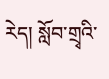རེད། སློབ་གྲྭའི་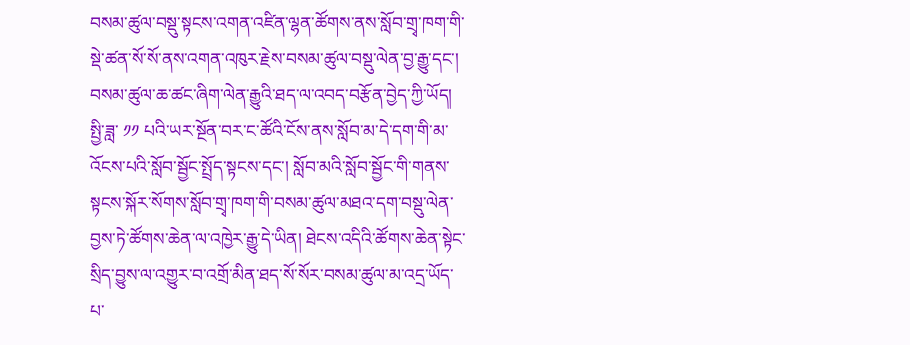བསམ་ཚུལ་བསྡུ་སྟངས་འགན་འཛིན་ལྷན་ཚོགས་ནས་སློབ་གྲྭ་ཁག་གི་སྡེ་ཚན་སོ་སོ་ནས་འགན་འཁུར་རྗེས་བསམ་ཚུལ་བསྡུ་ལེན་བྱ་རྒྱུ་དང་། བསམ་ཚུལ་ཆ་ཚང་ཞིག་ལེན་རྒྱུའི་ཐད་ལ་འབད་བརྩོན་བྱེད་ཀྱི་ཡོད། སྤྱི་ཟླ་ ༡༡ པའི་ཡར་སྔོན་བར་ང་ཚོའི་ངོས་ནས་སློབ་མ་དེ་དག་གི་མ་འོངས་པའི་སློབ་སྦྱོང་སྤྲོད་སྟངས་དང་། སློབ་མའི་སློབ་སྦྱོང་གི་གནས་སྟངས་སྐོར་སོགས་སློབ་གྲྭ་ཁག་གི་བསམ་ཚུལ་མཐའ་དག་བསྡུ་ལེན་བྱས་ཏེ་ཚོགས་ཆེན་ལ་འཁྱེར་རྒྱུ་དེ་ཡིན། ཐེངས་འདིའི་ཚོགས་ཆེན་སྟེང་སྲིད་བྱུས་ལ་འགྱུར་བ་འགྲོ་མིན་ཐད་སོ་སོར་བསམ་ཚུལ་མ་འདྲ་ཡོད་པ་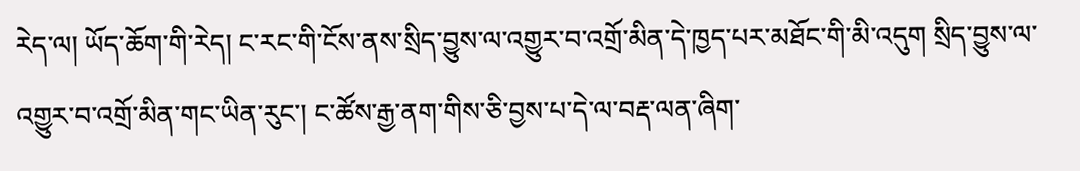རེད་ལ། ཡོད་ཆོག་གི་རེད། ང་རང་གི་ངོས་ནས་སྲིད་བྱུས་ལ་འགྱུར་བ་འགྲོ་མིན་དེ་ཁྱད་པར་མཐོང་གི་མི་འདུག སྲིད་བྱུས་ལ་འགྱུར་བ་འགྲོ་མིན་གང་ཡིན་རུང་། ང་ཚོས་རྒྱ་ནག་གིས་ཅི་བྱས་པ་དེ་ལ་བརྡ་ལན་ཞིག་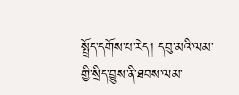སྤྲོད་དགོས་པ་རེད། དབུ་མའི་ལམ་གྱི་སྲིད་བྱུས་ནི་ཐབས་ལམ་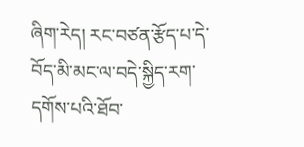ཞིག་རེད། རང་བཙན་རྩོད་པ་དེ་བོད་མི་མང་ལ་བདེ་སྐྱིད་རག་དགོས་པའི་ཐོབ་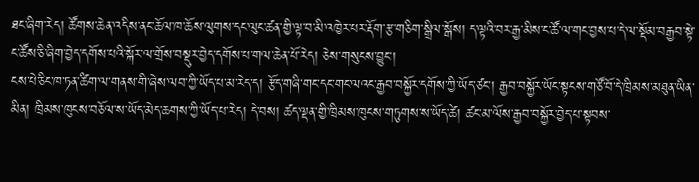ཐང་ཞིག་རེད། ཚོགས་ཆེན་འདིས་ནང་ཆོལ་ཁ་ཆོས་ལུགས་དང་ལུང་ཚན་གྱི་ལྟ་བ་མི་འཁྱེར་པར་རྡོག་རྩ་གཅིག་སྒྲིལ་སྒོས། ད་ལྟའི་བར་རྒྱ་མིས་ང་ཚོ་ལ་གང་བྱས་པ་དེ་ལ་སྡོམ་བརྒྱབ་སྟེ་ང་ཚོས་ཅི་ཞིག་བྱེད་དགོས་པའི་སྐོར་ལ་གྲོས་བསྡུར་བྱེད་དགོས་པ་གལ་ཆེན་པོ་རེད། ཅེས་གསུངས་བྱུང་།
ངས་པེ་ཅིང་ཁ་ཏན་ཚིག་ལ་གནས་གི་ཞེས་ལབ་ཀྱི་ཡོད་པ་མ་རེད་ད། རྩོད་གཞི་གང་དང་གང་ལའང་རྒྱབ་བསྐྱོར་དགོས་ཀྱི་ཡོད་ཙང་། རྒྱབ་བསྐྱོར་ཡོང་སྟངས་གཙོ་བོ་དེ་ཁྲིམས་མཐུན་ཡིན་མིན། ཁྲིམས་ཁུངས་བཅོལ་ས་ཡོད་མེད་ཆགས་ཀྱི་ཡོད་པ་རེད། དེ་བས། ཚད་ལྡན་གྱི་ཁྲིམས་ཁུངས་གཏུགས་ས་ཡོད་ཚེ། ཚང་མ་ལོས་རྒྱབ་བསྐྱོར་བྱེད་པ་སྟབས་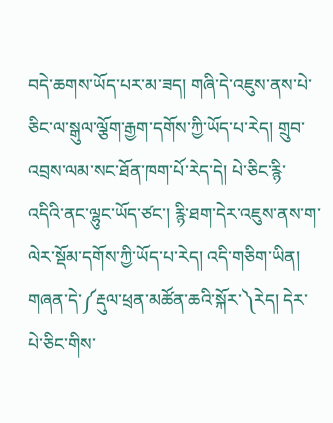བདེ་ཆགས་ཡོད་པར་མ་ཟད། གཞི་དེ་འཇུས་ནས་པེ་ཅིང་ལ་སྒུལ་ལྕོག་རྒྱག་དགོས་ཀྱི་ཡོད་པ་རེད། གྲུབ་འབྲས་ལམ་སང་ཐོན་ཁག་པོ་རེད་དེ། པེ་ཅིང་རྙི་འདིའི་ནང་ལྷུང་ཡོད་ཙང་། རྙི་ཐག་དེར་འཇུས་ནས་ག་ལེར་སྡོམ་དགོས་ཀྱི་ཡོད་པ་རེད། འདི་གཅིག་ཡིན།
གཞན་དེ་༼རྡུལ་ཕྲན་མཚོན་ཆའི་སྐོར་༽རེད། དེར་པེ་ཅིང་གིས་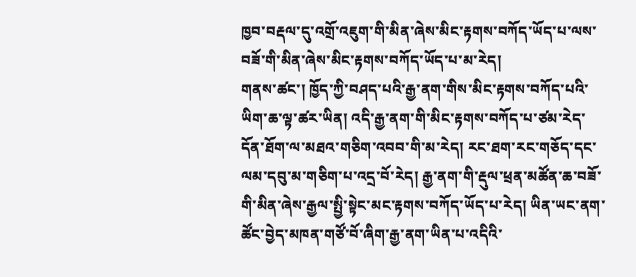ཁྱབ་བརྡལ་དུ་འགྲོ་འཇུག་གི་མིན་ཞེས་མིང་རྟགས་བཀོད་ཡོད་པ་ལས་བཟོ་གི་མིན་ཞེས་མིང་རྟགས་བཀོད་ཡོད་པ་མ་རེད།
གནས་ཚང་། ཁྱོད་ཀྱི་བཤད་པའི་རྒྱ་ནག་གིས་མིང་རྟགས་བཀོད་པའི་ཡིག་ཆ་ལྟ་ཚར་ཡིན། འདི་རྒྱ་ནག་གི་མིང་རྟགས་བཀོད་པ་ཙམ་རེད་དོན་ཐོག་ལ་མཐའ་གཅིག་འབབ་གི་མ་རེད། རང་ཐག་རང་གཅོད་དང་ལམ་དབུ་མ་གཅིག་པ་འདྲ་བོ་རེད། རྒྱ་ནག་གི་རྡུལ་ཕྲན་མཚོན་ཆ་བཟོ་གི་མིན་ཞེས་རྒྱལ་སྤྱི་སྟེང་མང་རྟགས་བཀོད་ཡོད་པ་རེད། ཡིན་ཡང་ནག་ཚོང་བྱེད་མཁན་གཙོ་བོ་ཞིག་རྒྱ་ནག་ཡིན་པ་འདིའི་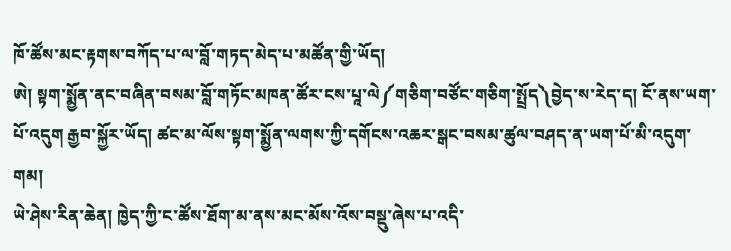ཁོ་ཚོས་མང་རྟགས་བཀོད་པ་ལ་བློ་གཏད་མེད་པ་མཚོན་གྱི་ཡོད།
ཨེ། སྟག་སྨྱོན་ནང་བཞིན་བསམ་བློ་གཏོང་མཁན་ཚོར་ངས་པཱ་ལེ༼གཅིག་བཙོང་གཅིག་སྤྲོད༽བྱེད་ས་རེད་ད། ངོ་ནས་ཡག་པོ་འདུག རྒྱབ་སྐྱོར་ཡོད། ཚང་མ་ལོས་སྟག་སྨྱོན་ལགས་ཀྱི་དགོངས་འཆར་སྒང་བསམ་ཚུལ་བཤད་ན་ཡག་པོ་མི་འདུག་གམ།
ཡེ་ཤེས་རིན་ཆེན། ཁྱེད་ཀྱི་ང་ཚོས་ཐོག་མ་ནས་མང་མོས་འོས་བསྡུ་ཞེས་པ་འདི་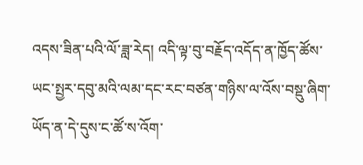འདས་ཟིན་པའི་ལོ་ཟླ་རེད། འདི་ལྟ་བུ་བརྗོད་འདོད་ན་ཁྱོད་ཚོས་ཡང་སྤྱར་དབུ་མའི་ལམ་དང་རང་བཙན་གཉིས་ལ་འོས་བསྡུ་ཞིག་ཡོད་ན་དེ་དུས་ང་ཚོ་ས་འོག་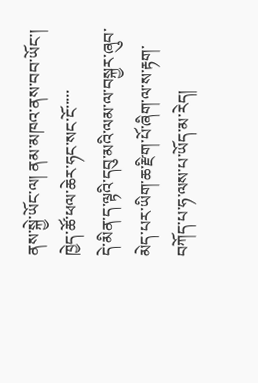ནས་སྐྱེ་ཡོང་ལ། ནམ་མཁའ་ནས་བབ་ཡོང་། ཁྱེད་ཚོ་ཕལ་ཆེར་ཧང་སང་ངོ་་་་་
དེ་མིན་ད་ལྟའི་དབུ་མའི་ལམ་ལ་བསྐྱར་ཞུབ་མེད་པར་ཡིག་ཆ་རྫིག་པོ་ཞིག་ལ་ས་རྟག་བཀོད་པ་ཧ་ལས་པ་ཡོད་མ་རེད།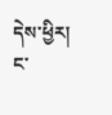དེས་ཕྱིར། ང་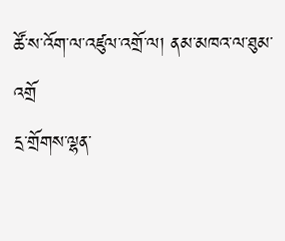ཚོ་ས་འོག་ལ་འཛུལ་འགྲོ་ལ། ནམ་མཁའ་ལ་ཐུམ་འགྲོ
དྲ་གྲོགས་ལྷན་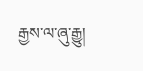རྒྱས་ལ་ཞུ་རྒྱུ།